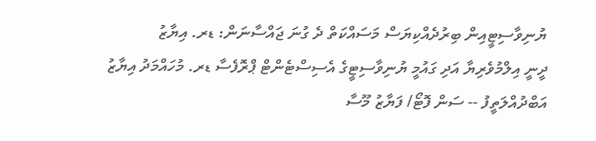ޔުނިވާސިޓީއިން ބިރުދެއްކިޔަސް މަސައްކަތް ދެ ގުނަ ޖައްސާނަން: ޑރ. އިޔާޒު
ދީނީ އިލްމުވެރިޔާ އަދި ގައުމީ ޔުނިވާސިޓީގެ އެސިސްޓެންޓް ޕްރޮފެސާ ޑރ. މުހައްމަދު އިޔާޒު އަބްދުއްލަތީފު -- ސަން ފޮޓޯ/ ފަޔާޒު މޫސާ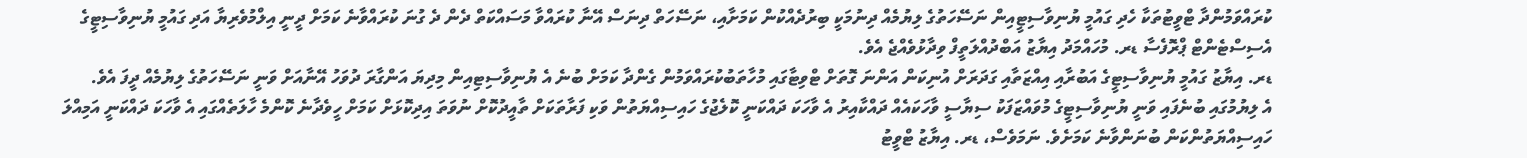ކުރައްވަމުންދާ ޓްވީޓުތަކާ ހެދި ގައުމީ ޔުނިވާސިޓީއިން ނަސޭހަތުގެ ލިޔުމެއް ދިނުމަކީ ބިރުދެއްކުން ކަމަށާއި، ނަސޭހަތް ދިނަސް އޭނާ ކުރައްވާ މަސައްކަތް ދެން ދެ ގުނަ ކުރައްވާނެ ކަމަށް ދީނީ އިލްމުވެރިޔާ އަދި ގައުމީ ޔުނިވާސިޓީގެ އެސިސްޓެންޓް ޕްރޮފެސާ ޑރ. މުހައްމަދު އިޔާޒު އަބްދުއްލަތީފް ވިދާޅުވެއްޖެ އެވެ.
ޑރ. އިޔާޒު ގައުމީ ޔުނިވާސިޓީގެ އަބުރާއި އިއްޒަތާއި ގަދަރަށް އުނިކަން އަންނަ ގޮތަށް ޓްވިޓާގައި މުހާތަބުކުރައްވަމުން ގެންދާ ކަމަށް ބުނެ އެ ޔުނިވާސިޓިއިން މިދިޔަ އަންގާރަ ދުވަހު އޭނާއަށް ވަނީ ނަސޭހަތުގެ ލިޔުމެއް ދީފަ އެވެ.
އެ ލިޔުމުގައި ބުނެފައި ވަނީ ޔުނިވާސިޓީގެ މުވައްޒަފަކު ސިޔާސީ ވާހަކައެއް ދައްކާއިރު އެ ވާހަކަ ދައްކަނީ ކޮލެޖުގެ ހައިސިއްޔަތުން ވަކި ފަރާތަކަށް ތާއީދުކޮށް ނުވަތަ އިދިކޮޅަށް ކަމަށް ހީވެދާނެ ކޮންމެ ހާލަތެއްގައި އެ ވާހަކަ ދައްކަނީ އަމިއްލަ ހައިސިއްޔަތުންކަން ބުނަންވާނެ ކަމަށެވެ. ނަމަވެސް، ޑރ. އިޔާޒު ޓްވީޓު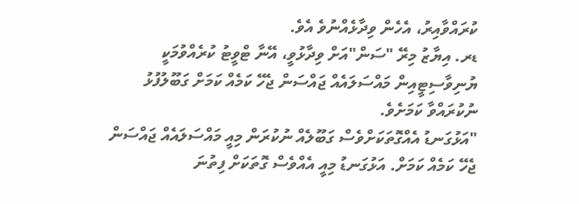ކުރައްވާއިރު، އެހެން ވިދާޅެއްނުވެ އެވެ.
ޑރ. އިޔާޒު މިރޭ "ސަން"އަށް ވިދާޅުވީ، އޭނާ ޓްވީޓު ކުރެއްވުމަކީ ޔުނިވާސިޓީއިން މައްސަލައެއް ޖައްސަން ޖެހޭ ކަމެއް ކަމަށް ގަބޫލުފުޅު ނުކުރައްވާ ކަމަށެވެ.
"އަޅުގަނޑު އެއްގޮތަކަށްވެސް ގަބޫލެއް ނުކުރަން މިއީ މައްސަލައެއް ޖައްސަން ޖެހޭ ކަމެއް ކަމަށް. އަޅުގަނޑު މިއީ އެއްވެސް ގޮތަކަށް ފިތުނަ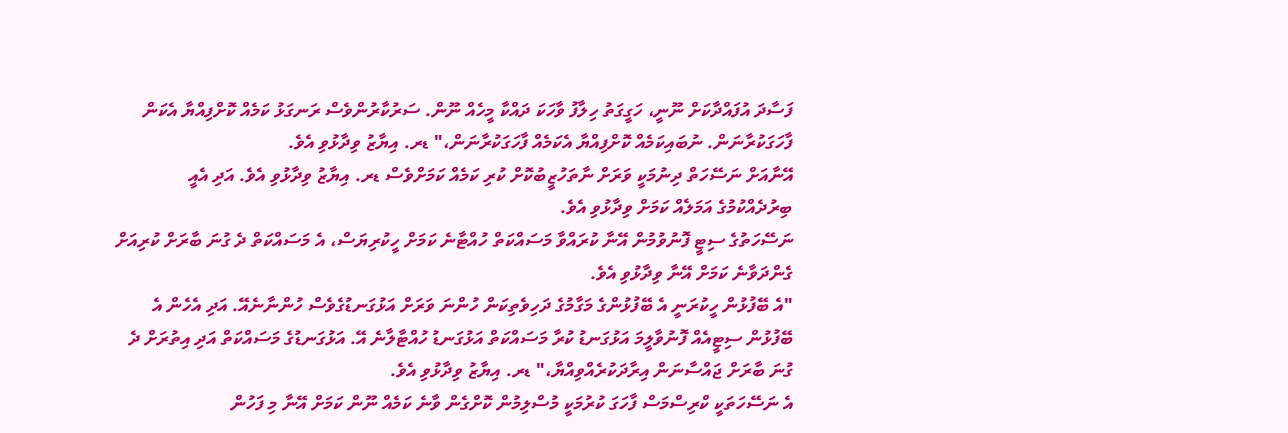ފަސާދަ އުފައްދާކަށް ނޫނީ، ހަގީގަތު ހިލާފު ވާހަކަ ދައްކާ މީހެއް ނޫން. ސަރުކާރުންވެސް ރަނގަޅު ކަމެއް ކޮށްފިއްޔާ އެކަން ފާހަގަކުރާނަން. ނުބައިކަމެއް ކޮށްފިއްޔާ އެކަމެއް ފާހަގަކުރާނަން،" ޑރ. އިޔާޒު ވިދާޅުވި އެވެ.
އޭނާއަށް ނަސޭހަތް ދިނުމަކީ ވަރަށް ނާތަހުޒީބުކޮށް ކުރި ކަމެއް ކަމަށްވެސް ޑރ. އިޔާޒު ވިދާޅުވި އެވެ. އަދި އެއީ ބިރުދެއްކުމުގެ އަމަލެއް ކަމަށް ވިދާޅުވި އެވެ.
ނަސޭހަތުގެ ސިޓީ ފޮނުވުމުން އޭނާ ކުރައްވާ މަސައްކަތް ހުއްޓާނެ ކަމަށް ހީކުރިޔަސް، އެ މަސައްކަތް ދެ ގުނަ ބާރަށް ކުރިއަށް ގެންދަވާނެ ކަމަށް އޭނާ ވިދާޅުވި އެވެ.
"އެ ބޭފުޅުން ހީކުރަނީ އެ ބޭފުޅުންގެ މަގާމުގެ ދަހިވެތިކަން ހުންނަ ވަރަށް އަޅުގަނޑުގެވެސް ހުންނާނެއޭ. އަދި އެހެން އެ ބޭފުޅުން ސިޓީއެއް ފޮނުވާލީމަ އަޅުގަނޑު ކުރާ މަސައްކަތް އަޅުގަނޑު ހުއްޓާލާނެ އޭ. އަޅުގަނޑުގެ މަސައްކަތް އަދި އިތުރަށް ދެ ގުނަ ބާރަށް ޖައްސާނަން އިރާދަކުރެއްވިއްޔާ،" ޑރ. އިޔާޒު ވިދާޅުވި އެވެ.
އެ ނަސޭހަތަކީ ކްރިސްމަސް ފާހަގަ ކުރުމަކީ މުސްލިމުން ކޮށްގެން ވާނެ ކަމެއް ނޫން ކަމަށް އޭނާ މި ފަހުން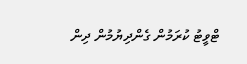ޓްވީޓު ކުރަމުން ގެންދިޔުމުން ދިން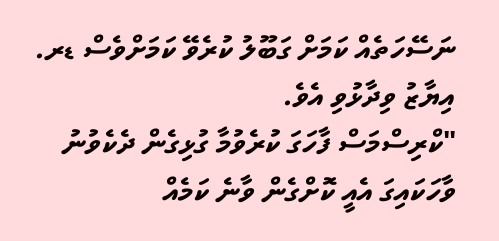ނަސޭހަތެއް ކަމަށް ގަބޫލު ކުރެވޭ ކަމަށްވެސް ޑރ. އިޔާޒު ވިދާޅުވި އެވެ.
"ކްރިސްމަސް ފާހަގަ ކުރެވުމާ ގުޅިގެން ދެކެވުނު ވާހަކައިގަ އެއީ ކޮށްގެން ވާނެ ކަމެއް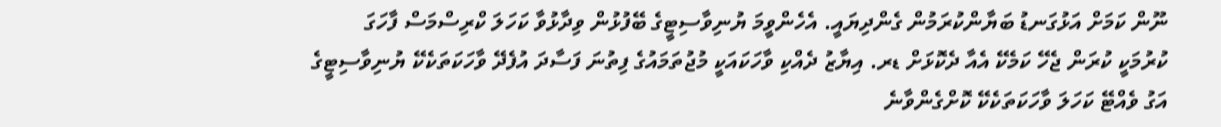ނޫން ކަމަށް އަޅުގަނޑު ބަޔާންކުރަމުން ގެންދިޔައީ. އެހެންވީމަ ޔުނިވާސިޓީގެ ބޭފުޅުން ވިދާޅުވާ ކަހަލަ ކްރިސްމަސް ފާހަގަ ކުރުމަކީ ކުރަން ޖެހޭ ކަމެކޭ އެއާ ދެކޮޅަށް ޑރ. އިޔާޒު ދެއްކި ވާހަކައަކީ މުޖުތަމައުގެ ފިތުނަ ފަސާދަ އުފެދޭ ވާހަކަތަކެކޭ ޔުނިވާސިޓީގެ އަގު ވެއްޓޭ ކަހަލަ ވާހަކަތަކެކޭ ކޮށްގެންވާނެ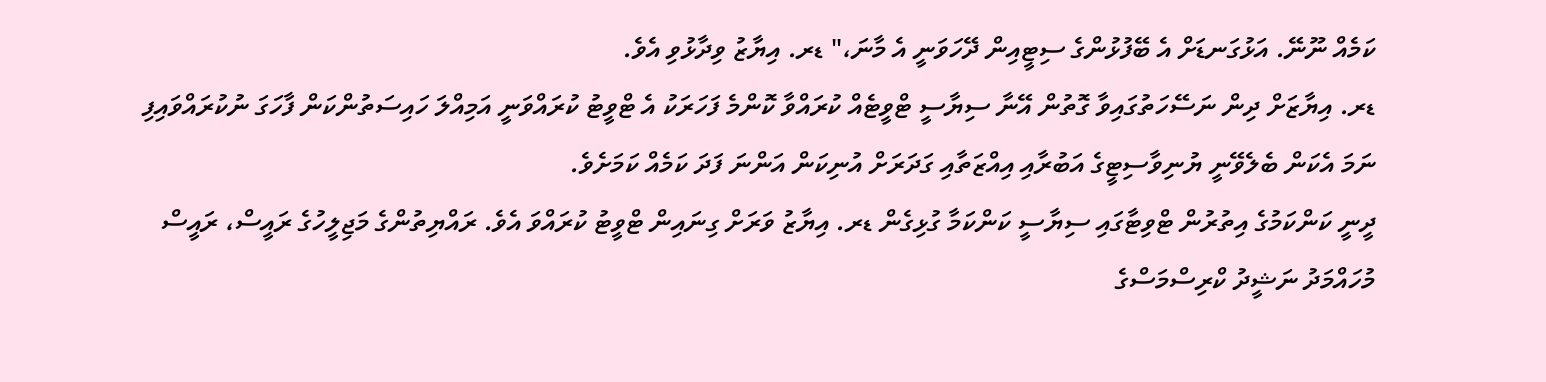ކަމެއް ނޫނޭ. އަޅުގަނޑަށް އެ ބޭފުޅުންގެ ސިޓީއިން ދޭހަވަނީ އެ މާނަ،" ޑރ. އިޔާޒު ވިދާޅުވި އެވެ.
ޑރ. އިޔާޒަށް ދިން ނަސޭހަތުގައިވާ ގޮތުން އޭނާ ސިޔާސީ ޓްވީޓެއް ކުރައްވާ ކޮންމެ ފަހަރަކު އެ ޓްވީޓު ކުރައްވަނީ އަމިއްލަ ހައިސަތުންކަން ފާހަގަ ނުކުރައްވައިފި ނަމަ އެކަން ބެލެވޭނީ ޔުނިވާސިޓީގެ އަބުރާއި އިއްޒަތާއި ގަދަރަށް އުނިކަން އަންނަ ފަދަ ކަމެއް ކަމަށެވެ.
ދީނީ ކަންކަމުގެ އިތުރުން ޓްވިޓާގައި ސިޔާސީ ކަންކަމާ ގުޅިގެން ޑރ. އިޔާޒު ވަރަށް ގިނައިން ޓްވީޓު ކުރައްވަ އެވެ. ރައްޔިތުންގެ މަޖިލީހުގެ ރައީސް، ރައީސް މުހައްމަދު ނަޝީދު ކްރިސްމަސްގެ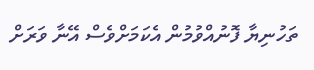ތަހުނިޔާ ފޮނުއްވުމުން އެކަމަށްވެސް އޭނާ ވަރަށް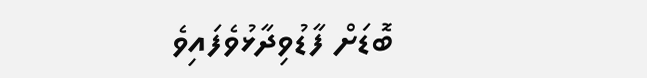ބޮޑަށް ފާޑުވިދާޅުވެފައިވެ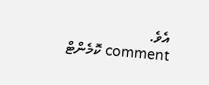އެވެ.
comment ކޮމެންޓް